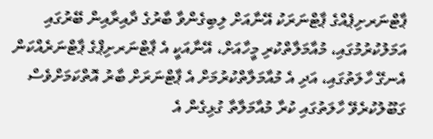ޕާޓްނަރށިޕެއްގެ ޕާޓްނަރަކު އޭނާއަށް ލިބިގެންވާ ބާރުގެ ދާއިރާއިން ބޭރުގައި އަމަލުކުރުމުގައި، މުއާމަލާތްކުރި މީހާއަށް، އޭނާއަކީ އެ ޕާޓްނަރށިޕްގެ ޕާޓްނަރެއްކަން އެނގޭ ހާލަތުގައި، އަދި އެ މުއާމަލާތްކުރުމަށް އެ ޕާޓްނަރަށް ބާރު އޮތްކަމަށްވެސް ގަބޫލުކުރެވޭ ހާލަތުގައި ކުރާ މުއާމަލާތާ ގުޅިގެން އެ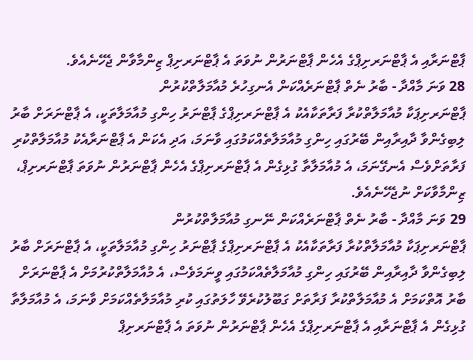ޕާޓްނަރާއި އެ ޕާޓްނަރށިޕްގެ އެހެން ޕާޓްނަރުން ނުވަތަ އެ ޕާޓްނަރށިޕް ޒިންމާވާން ޖެހޭނެއެވެ.
28 ވަނަ މާއްދާ - ބާރު ނެތް ޕާޓްނަރެއްކަން އެނގިހުރެ މުއާމަލާތްކުރުން
ޕާޓްނަރށިޕަކާ މުއާމަލާތްކުރާ ފަރާތަކާއެކު އެ ޕާޓްނަރށިޕްގެ ޕާޓްނަރު ހިންގި މުއާމަލާތަކީ، އެ ޕާޓްނަރަށް ބާރު ލިބިގެންވާ ދާއިރާއިން ބޭރުގައި ހިންގި މުއާމަލާތެއްކަމުގައި ވާނަމަ، އަދި އެކަން އެ ޕާޓްނަރާއެކު މުއާމަލާތްކުރި ފަރާތަށްވެސް އެނގޭނަމަ، އެ މުއާމަލާތާ ގުޅިގެން އެ ޕާޓްނަރށިޕްގެ އެހެން ޕާޓްނަރުން ނުވަތަ ޕާޓްނަރށިޕް، ޒިންމާވާކަށް ނުޖެހޭނެއެވެ.
29 ވަނަ މާއްދާ - ބާރު ނެތް ޕާޓްނަރެއްކަން ނޭނގި މުއާމަލާތްކުރުން
ޕާޓްނަރށިޕަކާ މުއާމަލާތްކުރާ ފަރާތަކާއެކު އެ ޕާޓްނަރށިޕްގެ ޕާޓްނަރު ހިންގި މުއާމަލާތަކީ، އެ ޕާޓްނަރަށް ބާރު ލިބިގެންވާ ދާއިރާއިން ބޭރުގައި ހިންގި މުއާމަލާތެއްކަމުގައި ވީނަމަވެސް، އެ މުއާމަލާތްކުރުމަށް އެ ޕާޓްނަރަށް ބާރު އޮތްކަމަށް އެ މުއާމަލާތްކުރާ ފަރާތަށް ގަބޫލުކުރެވޭ ހާލަތުގައި ކުރި މުއާމަލާތެއްކަމަށް ވާނަމަ، އެ މުއާމަލާތާ ގުޅިގެން އެ ޕާޓްނަރާއި އެ ޕާޓްނަރށިޕްގެ އެހެން ޕާޓްނަރުން ނުވަތަ އެ ޕާޓްނަރށިޕް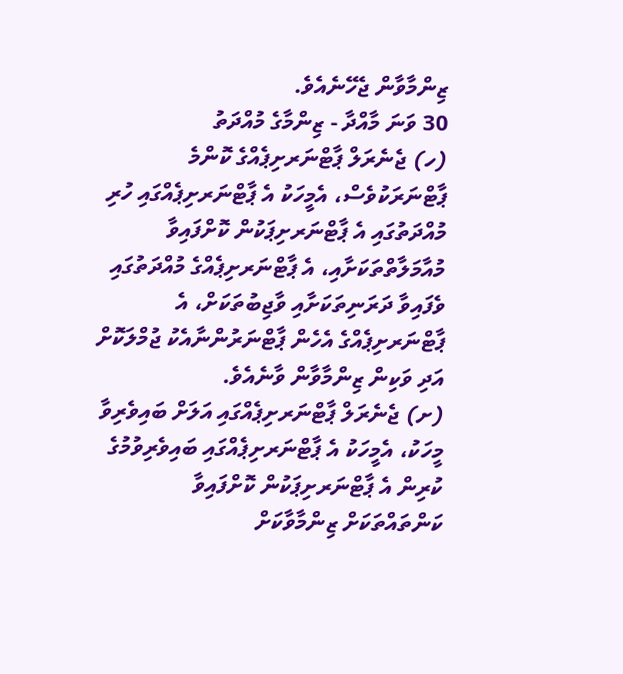ޒިންމާވާން ޖެހޭނެއެވެ.
30 ވަނަ މާއްދާ - ޒިންމާގެ މުއްދަތު
(ހ) ޖެނެރަލް ޕާޓްނަރށިޕެއްގެ ކޮންމެ ޕާޓްނަރަކުވެސް، އެމީހަކު އެ ޕާޓްނަރށިޕެއްގައި ހުރި މުއްދަތުގައި އެ ޕާޓްނަރށިޕަކުން ކޮށްފައިވާ މުއާމަލާތްތަކަށާއި، އެ ޕާޓްނަރށިޕެއްގެ މުއްދަތުގައި ވެފައިވާ ދަރަނިތަކަށާއި ވާޖިބުތަކަށް، އެ ޕާޓްނަރށިޕެއްގެ އެހެން ޕާޓްނަރުންނާއެކު ޖުމްލަކޮށް އަދި ވަކިން ޒިންމާވާން ވާނެއެވެ.
(ށ) ޖެނެރަލް ޕާޓްނަރށިޕެއްގައި އަލަށް ބައިވެރިވާ މީހަކު، އެމީހަކު އެ ޕާޓްނަރށިޕެއްގައި ބައިވެރިވުމުގެ ކުރިން އެ ޕާޓްނަރށިޕަކުން ކޮށްފައިވާ ކަންތައްތަކަށް ޒިންމާވާކަށް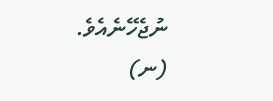ނުޖެހޭނެއެވެ.
(ނ)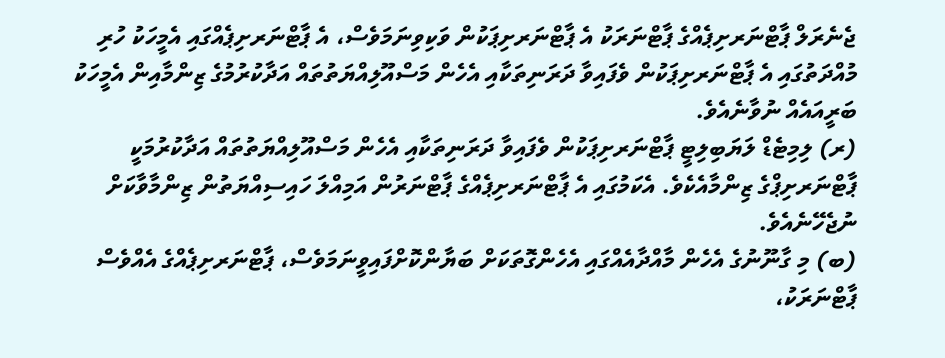ޖެނެރަލް ޕާޓްނަރށިޕެއްގެ ޕާޓްނަރަކު އެ ޕާޓްނަރށިޕަކުން ވަކިވިނަމަވެސް، އެ ޕާޓްނަރށިޕެއްގައި އެމީހަކު ހުރި މުއްދަތުގައި އެ ޕާޓްނަރށިޕަކުން ވެފައިވާ ދަރަނިތަކާއި އެހެން މަސްއޫލިއްޔަތުތައް އަދާކުރުމުގެ ޒިންމާއިން އެމީހަކު ބަރީއައެއް ނުވާނެއެވެ.
(ރ) ލިމިޓެޑް ލަޔަބިލިޓީ ޕާޓްނަރށިޕަކުން ވެފައިވާ ދަރަނިތަކާއި އެހެން މަސްއޫލިއްޔަތުތައް އަދާކުރުމަކީ ޕާޓްނަރށިޕްގެ ޒިންމާއެކެވެ. އެކަމުގައި އެ ޕާޓްނަރށިޕެއްގެ ޕާޓްނަރުން އަމިއްލަ ހައިސިއްޔަތުން ޒިންމާވާކަށް ނުޖެހޭނެއެވެ.
(ބ) މި ގާނޫނުގެ އެހެން މާއްދާއެއްގައި އެހެންގޮތަކަށް ބަޔާންކޮށްފައިވީނަމަވެސް، ޕާޓްނަރށިޕެއްގެ އެއްވެސް ޕާޓްނަރަކު،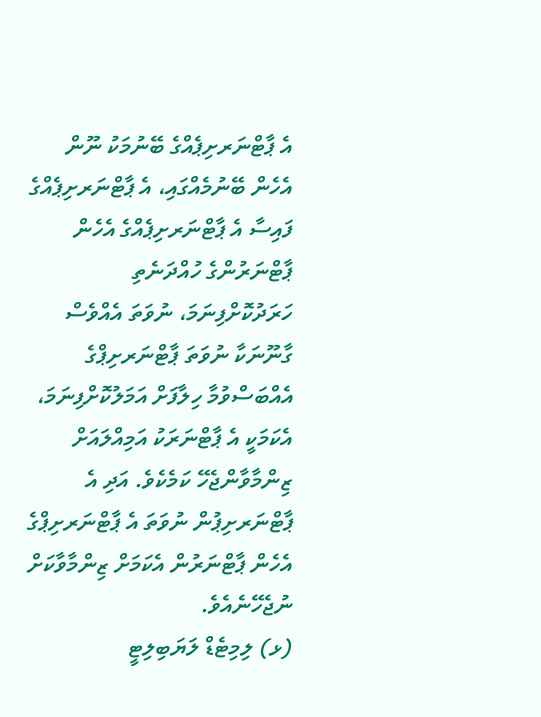އެ ޕާޓްނަރށިޕެއްގެ ބޭނުމަކު ނޫން އެހެން ބޭނުމެއްގައި، އެ ޕާޓްނަރށިޕެއްގެ ފައިސާ އެ ޕާޓްނަރށިޕެއްގެ އެހެން ޕާޓްނަރުންގެ ހުއްދަނެތި ހަރަދުކޮށްފިނަމަ، ނުވަތަ އެއްވެސް ގާނޫނަކާ ނުވަތަ ޕާޓްނަރށިޕްގެ އެއްބަސްވުމާ ހިލާފަށް އަމަލުކޮށްފިނަމަ، އެކަމަކީ އެ ޕާޓްނަރަކު އަމިއްލައަށް ޒިންމާވާންޖެހޭ ކަމެކެވެ. އަދި އެ ޕާޓްނަރށިޕުން ނުވަތަ އެ ޕާޓްނަރށިޕްގެ އެހެން ޕާޓްނަރުން އެކަމަށް ޒިންމާވާކަށް ނުޖެހޭނެއެވެ.
(ޅ) ލިމިޓެޑް ލަޔަބިލިޓީ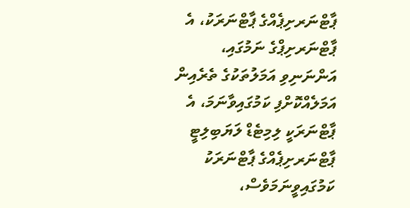ޕާޓްނަރށިޕެއްގެ ޕާޓްނަރަކު، އެ ޕާޓްނަރށިޕްގެ ނަމުގައި، އަންނަނިވި އަމަލުތަކުގެ ތެރެއިން އަމަލެއްކޮށްފި ކަމުގައިވާނަމަ، އެ ޕާޓްނަރަކީ ލިމިޓެޑް ލަޔަބިލިޓީ ޕާޓްނަރށިޕެއްގެ ޕާޓްނަރަކު ކަމުގައިވީނަމަވެސް،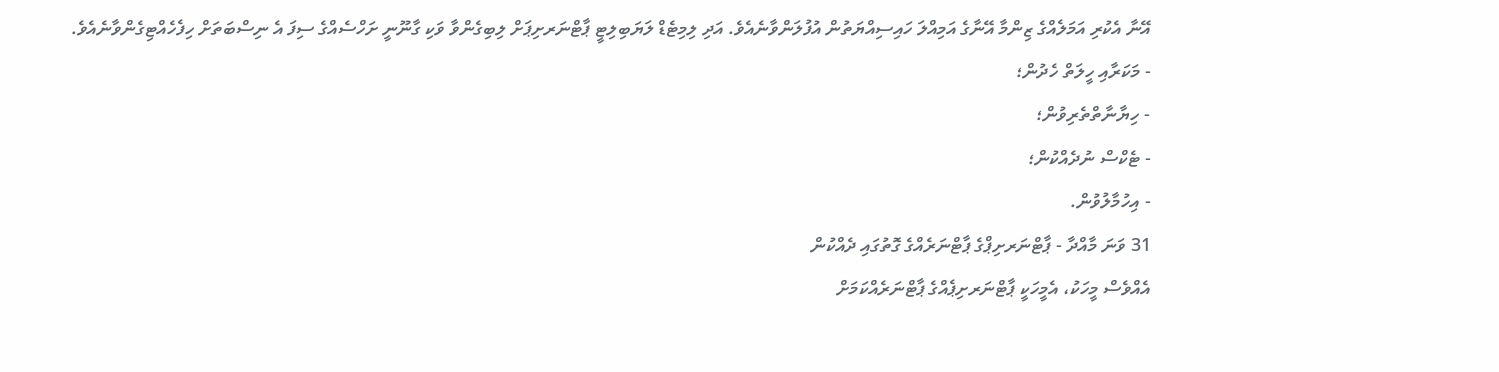އޭނާ އެކުރި އަމަލެއްގެ ޒިންމާ އޭނާގެ އަމިއްލަ ހައިސިއްޔަތުން އުފުލަންވާނެއެވެ. އަދި ލިމިޓެޑް ލަޔަބިލިޓީ ޕާޓްނަރށިޕަށް ލިބިގެންވާ ވަކި ގާނޫނީ ށަހްސެއްގެ ސިފަ އެ ނިސްބަތަށް ހިފެހެއްޓިގެންވާނެއެވެ.
- މަކަރާއި ހީލަތް ހެދުން؛
- ހިޔާނާތްތެރިވުން؛
- ޓެކްސް ނުދެއްކުން؛
- އިހުމާލުވުން.
31 ވަނަ މާއްދާ - ޕާޓްނަރށިޕްގެ ޕާޓްނަރެއްގެ ގޮތުގައި ދެއްކުން
އެއްވެސް މީހަކު، އެމީހަކީ ޕާޓްނަރށިޕެއްގެ ޕާޓްނަރެއްކަމަށް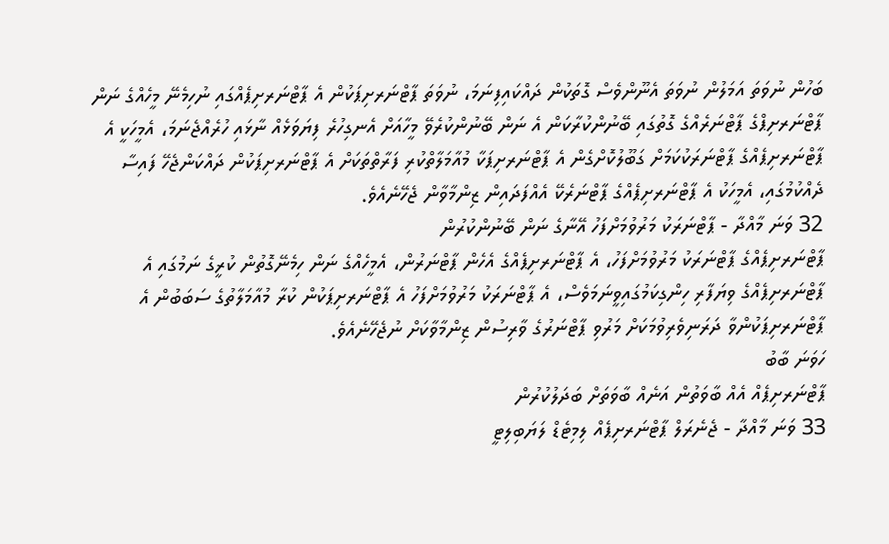ބަހުން ނުވަތަ އަމަލުން ނުވަތަ އެނޫންވެސް ގޮތަކުން ދައްކައިފިނަމަ، ނުވަތަ ޕާޓްނަރށިޕަކުން އެ ޕާޓްނަރށިޕެއްގައި ނުހިމެނޭ މީހެއްގެ ނަން ޕާޓްނަރށިޕްގެ ޕާޓްނަރެއްގެ ގޮތުގައި ބޭނުންކުރާކަން އެ ނަން ބޭނުންކުރެވޭ މީހާއަށް އެނގިހުރެ ފިޔަވަޅެއް ނާޅައި ހުރެއްޖެނަމަ، އެމީހަކީ އެ ޕާޓްނަރށިޕެއްގެ ޕާޓްނަރަކުކަމަށް ގަބޫލުކޮށްގެން އެ ޕާޓްނަރށިޕަކާ މުއާމަލާތްކުރި ފަރާތްތަކަށް އެ ޕާޓްނަރށިޕަކުން ދައްކަންޖެހޭ ފައިސާ ދެއްކުމުގައި، އެމީހަކު އެ ޕާޓްނަރށިޕެއްގެ ޕާޓްނަރެކޭ އެއްފަދައިން ޒިންމާވާން ޖެހޭނެއެވެ.
32 ވަނަ މާއްދާ - ޕާޓްނަރަކު މަރުވުމަށްފަހު އޭނާގެ ނަން ބޭނުންކުރުން
ޕާޓްނަރށިޕެއްގެ ޕާޓްނަރަކު މަރުވުމަށްފަހު، އެ ޕާޓްނަރށިޕެއްގެ އެހެން ޕާޓްނަރުން، އެމީހެއްގެ ނަން ހިމެނޭގޮތުން ކުރީގެ ނަމުގައި އެ ޕާޓްނަރށިޕެއްގެ ވިޔަފާރި ހިންގިކަމުގައިވީނަމަވެސް، އެ ޕާޓްނަރަކު މަރުވުމަށްފަހު އެ ޕާޓްނަރށިޕަކުން ކުރާ މުއާމަލާތުގެ ސަބަބުން އެ ޕާޓްނަރށިޕަކުންވާ ދަރަނިވެރިވުމަކަށް މަރުވި ޕާޓްނަރުގެ ވާރިސުން ޒިންމާވާކަށް ނުޖެހޭނެއެވެ.
ހަވަނަ ބާބު
ޕާޓްނަރށިޕެއް އެއް ބާވަތުން އަނެއް ބާވަތަށް ބަދަލުކުރުން
33 ވަނަ މާއްދާ - ޖެނެރަލް ޕާޓްނަރށިޕެއް ލިމިޓެޑް ލަޔަބިލިޓީ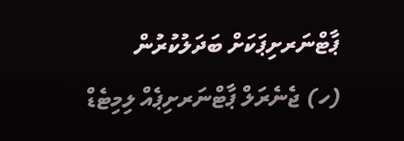ޕާޓްނަރށިޕަކަށް ބަދަލުކުރުން
(ހ) ޖެނެރަލް ޕާޓްނަރށިޕެއް ލިމިޓެޑް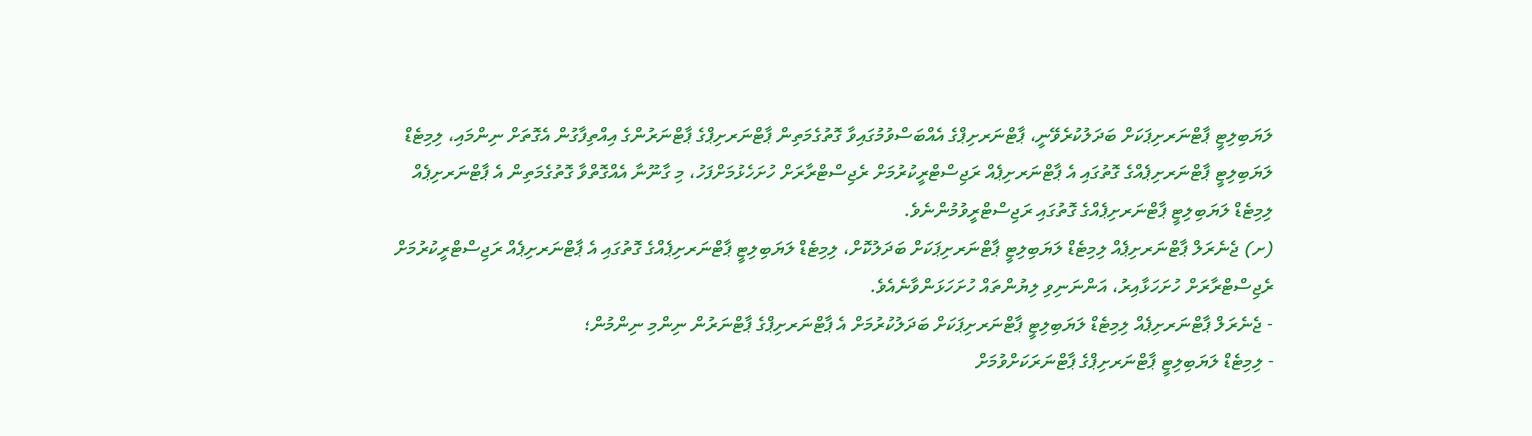ލަޔަބިލިޓީ ޕާޓްނަރށިޕަކަށް ބަދަލުކުރެވޭނީ، ޕާޓްނަރށިޕްގެ އެއްބަސްވުމުގައިވާ ގޮތުގެމަތިން ޕާޓްނަރށިޕްގެ ޕާޓްނަރުންގެ އިއްތިފާގުން އެގޮތަށް ނިންމައި، ލިމިޓެޑް ލަޔަބިލިޓީ ޕާޓްނަރށިޕެއްގެ ގޮތުގައި އެ ޕާޓްނަރށިޕެއް ރަޖިސްޓްރީކުރުމަށް ރެޖިސްޓްރާރަށް ހުށަހެޅުމަށްފަހު، މި ގާނޫނާ އެއްގޮތްވާ ގޮތުގެމަތިން އެ ޕާޓްނަރށިޕެއް ލިމިޓެޑް ލަޔަބިލިޓީ ޕާޓްނަރށިޕެއްގެ ގޮތުގައި ރަޖިސްޓްރީވުމުންނެވެ.
(ށ) ޖެނެރަލް ޕާޓްނަރށިޕެއް ލިމިޓެޑް ލަޔަބިލިޓީ ޕާޓްނަރށިޕަކަށް ބަދަލުކޮށް، ލިމިޓެޑް ލަޔަބިލިޓީ ޕާޓްނަރށިޕެއްގެ ގޮތުގައި އެ ޕާޓްނަރށިޕެއް ރަޖިސްޓްރީކުރުމަށް ރެޖިސްޓްރާރަށް ހުށަހަޅާއިރު، އަންނަނިވި ލިޔުންތައް ހުށަހަޅަންވާނެއެވެ.
- ޖެނެރަލް ޕާޓްނަރށިޕެއް ލިމިޓެޑް ލަޔަބިލިޓީ ޕާޓްނަރށިޕަކަށް ބަދަލުކުރުމަށް އެ ޕާޓްނަރށިޕްގެ ޕާޓްނަރުން ނިންމި ނިންމުން؛
- ލިމިޓެޑް ލަޔަބިލިޓީ ޕާޓްނަރށިޕްގެ ޕާޓްނަރަކަށްވުމަށް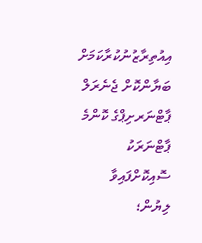އިއުތިރާޒުނުކުރާކަމަށް ބަޔާންކޮށް ޖެނެރަލް ޕާޓްނަރށިޕްގެ ކޮންމެ ޕާޓްނަރަކު ސޮއިކޮށްފައިވާ ލިޔުން؛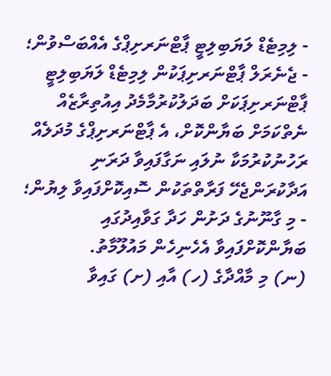- ލިމިޓެޑް ލަޔަބިލިޓީ ޕާޓްނަރށިޕްގެ އެއްބަސްވުން؛
- ޖެނެރަލް ޕާޓްނަރށިޕަކުން ލިމިޓެޑް ލަޔަބިލިޓީ ޕާޓްނަރށިޕަކަށް ބަދަލުކުރުމާމެދު އިއުތިރާޒެއް ނެތްކަމަށް ބަޔާންކޮށް، އެ ޕާޓްނަރށިޕްގެ މުދަލެއް ރަހުނުކުރުމަކާ ނުލައި ނަގާފައިވާ ދަރަނި އަދާކުރަންޖެހޭ ފަރާތްތަކުން ސޮއިކޮށްފައިވާ ލިޔުން؛
- މި ގާނޫނުގެ ދަށުން ހަދާ ގަވާއިދުގައި ބަޔާންކޮށްފައިވާ އެހެނިހެން މައުލޫމާތު.
(ނ) މި މާއްދާގެ (ހ) އާއި (ށ) ގައިވާ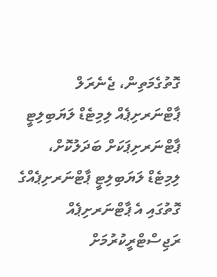ގޮތުގެމަތިން، ޖެނެރަލް ޕާޓްނަރށިޕެއް ލިމިޓެޑް ލަޔަބިލިޓީ ޕާޓްނަރށިޕަކަށް ބަދަލުކޮށް، ލިމިޓެޑް ލަޔަބިލިޓީ ޕާޓްނަރށިޕެއްގެ ގޮތުގައި އެ ޕާޓްނަރށިޕެއް ރަޖިސްޓްރީކުރުމަށް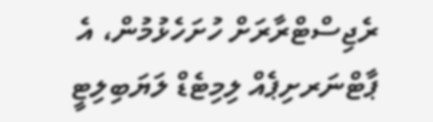ރެޖިސްޓްރާރަށް ހުށަހެޅުމުން، އެ ޕާޓްނަރށިޕެއް ލިމިޓެޑް ލަޔަބިލިޓީ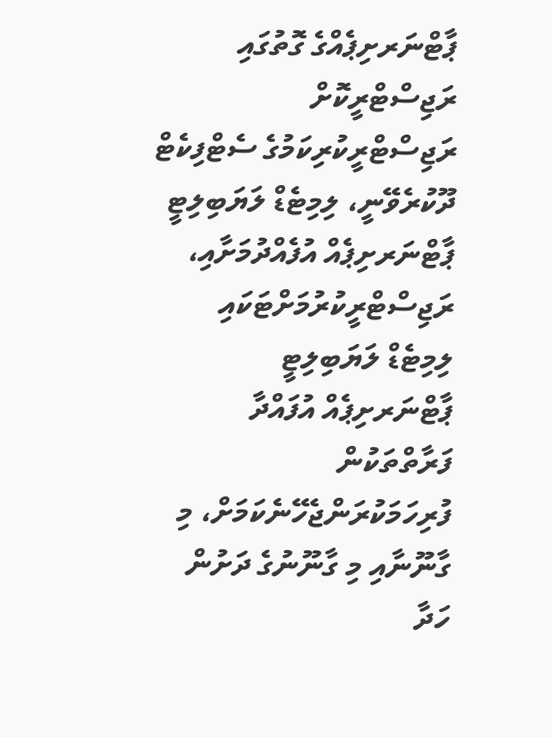ޕާޓްނަރށިޕެއްގެ ގޮތުގައި ރަޖިސްޓްރީކޮށް ރަޖިސްޓްރީކުރިކަމުގެ ސެޓްފިކެޓް ދޫކުރެވޭނީ، ލިމިޓެޑް ލަޔަބިލިޓީ ޕާޓްނަރށިޕެއް އުފެއްދުމަށާއި، ރަޖިސްޓްރީކުރުމަށްޓަކައި ލިމިޓެޑް ލަޔަބިލިޓީ ޕާޓްނަރށިޕެއް އުފައްދާ ފަރާތްތަކުން ފުރިހަމަކުރަންޖެހޭނެކަމަށް، މި ގާނޫނާއި މި ގާނޫނުގެ ދަށުން ހަދާ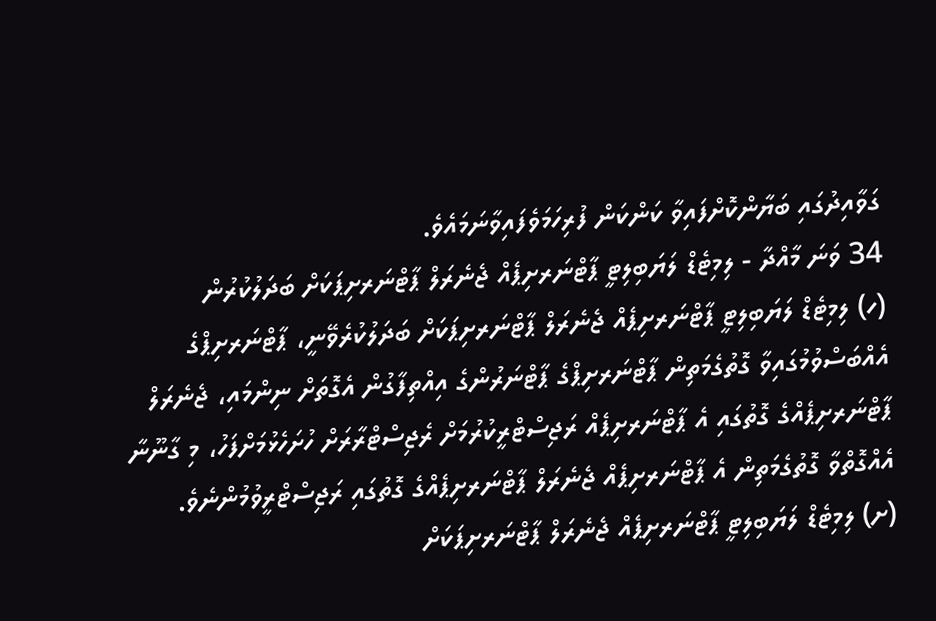ގަވާއިދުގައި ބަޔާންކޮށްފައިވާ ކަންކަން ފުރިހަމަވެފައިވާނަމައެވެ.
34 ވަނަ މާއްދާ - ލިމިޓެޑް ލަޔަބިލިޓީ ޕާޓްނަރށިޕެއް ޖެނެރަލް ޕާޓްނަރށިޕަކަށް ބަދަލުކުރުން
(ހ) ލިމިޓެޑް ލަޔަބިލިޓީ ޕާޓްނަރށިޕެއް ޖެނެރަލް ޕާޓްނަރށިޕަކަށް ބަދަލުކުރެވޭނީ، ޕާޓްނަރށިޕްގެ އެއްބަސްވުމުގައިވާ ގޮތުގެމަތިން ޕާޓްނަރށިޕްގެ ޕާޓްނަރުންގެ އިއްތިފާގުން އެގޮތަށް ނިންމައި، ޖެނެރަލް ޕާޓްނަރށިޕެއްގެ ގޮތުގައި އެ ޕާޓްނަރށިޕެއް ރަޖިސްޓްރީކުރުމަށް ރެޖިސްޓްރާރަށް ހުށަހެޅުމަށްފަހު، މި ގާނޫނާ އެއްގޮތްވާ ގޮތުގެމަތިން އެ ޕާޓްނަރށިޕެއް ޖެނެރަލް ޕާޓްނަރށިޕެއްގެ ގޮތުގައި ރަޖިސްޓްރީވުމުންނެވެ.
(ށ) ލިމިޓެޑް ލަޔަބިލިޓީ ޕާޓްނަރށިޕެއް ޖެނެރަލް ޕާޓްނަރށިޕަކަށް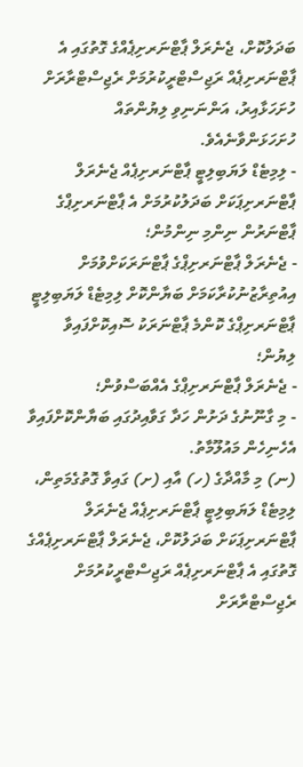ބަދަލުކޮށް، ޖެނެރަލް ޕާޓްނަރށިޕެއްގެ ގޮތުގައި އެ ޕާޓްނަރށިޕެއް ރަޖިސްޓްރީކުރުމަށް ރެޖިސްޓްރާރަށް ހުށަހަޅާއިރު، އަންނަނިވި ލިޔުންތައް ހުށަހަޅަންވާނެއެވެ.
- ލިމިޓެޑް ލަޔަބިލިޓީ ޕާޓްނަރށިޕެއް ޖެނެރަލް ޕާޓްނަރށިޕަކަށް ބަދަލުކުރުމަށް އެ ޕާޓްނަރށިޕްގެ ޕާޓްނަރުން ނިންމި ނިންމުން؛
- ޖެނެރަލް ޕާޓްނަރށިޕްގެ ޕާޓްނަރަކަށްވުމަށް އިއުތިރާޒުނުކުރާކަމަށް ބަޔާންކޮށް ލިމިޓެޑް ލަޔަބިލިޓީ ޕާޓްނަރށިޕްގެ ކޮންމެ ޕާޓްނަރަކު ސޮއިކޮށްފައިވާ ލިޔުން؛
- ޖެނެރަލް ޕާޓްނަރށިޕްގެ އެއްބަސްވުން؛
- މި ގާނޫނުގެ ދަށުން ހަދާ ގަވާއިދުގައި ބަޔާންކޮށްފައިވާ އެހެނިހެން މައުލޫމާތު.
(ނ) މި މާއްދާގެ (ހ) އާއި (ށ) ގައިވާ ގޮތުގެމަތިން، ލިމިޓެޑް ލަޔަބިލިޓީ ޕާޓްނަރށިޕެއް ޖެނެރަލް ޕާޓްނަރށިޕަކަށް ބަދަލުކޮށް، ޖެނެރަލް ޕާޓްނަރށިޕެއްގެ ގޮތުގައި އެ ޕާޓްނަރށިޕެއް ރަޖިސްޓްރީކުރުމަށް ރެޖިސްޓްރާރަށް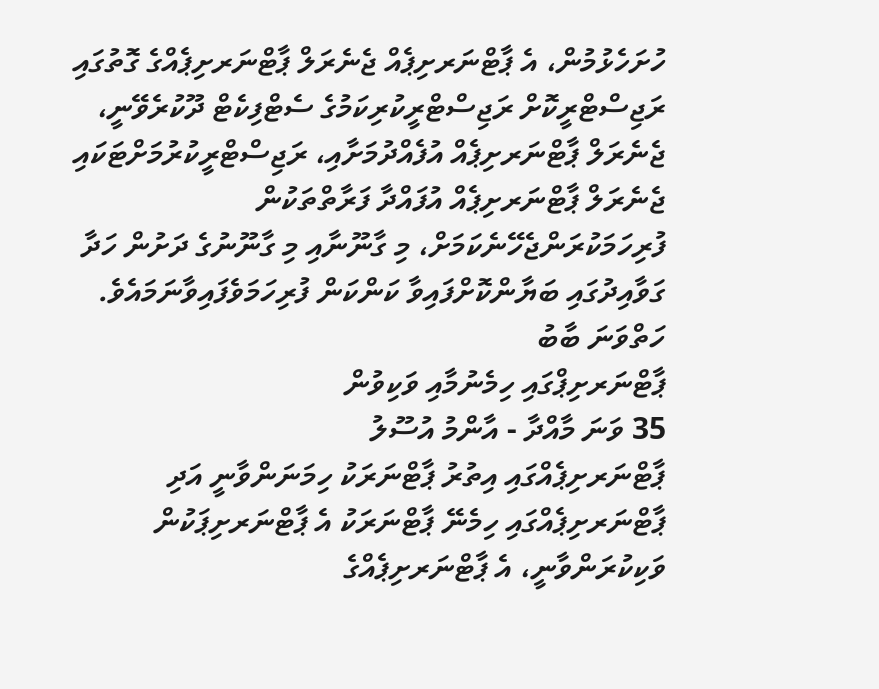ހުށަހެޅުމުން، އެ ޕާޓްނަރށިޕެއް ޖެނެރަލް ޕާޓްނަރށިޕެއްގެ ގޮތުގައި ރަޖިސްޓްރީކޮށް ރަޖިސްޓްރީކުރިކަމުގެ ސެޓްފިކެޓް ދޫކުރެވޭނީ، ޖެނެރަލް ޕާޓްނަރށިޕެއް އުފެއްދުމަށާއި، ރަޖިސްޓްރީކުރުމަށްޓަކައި ޖެނެރަލް ޕާޓްނަރށިޕެއް އުފައްދާ ފަރާތްތަކުން ފުރިހަމަކުރަންޖެހޭނެކަމަށް، މި ގާނޫނާއި މި ގާނޫނުގެ ދަށުން ހަދާ ގަވާއިދުގައި ބަޔާންކޮށްފައިވާ ކަންކަން ފުރިހަމަވެފައިވާނަމައެވެ.
ހަތްވަނަ ބާބު
ޕާޓްނަރށިޕްގައި ހިމެނުމާއި ވަކިވުން
35 ވަނަ މާއްދާ - އާންމު އުސޫލު
ޕާޓްނަރށިޕެއްގައި އިތުރު ޕާޓްނަރަކު ހިމަނަންވާނީ އަދި ޕާޓްނަރށިޕެއްގައި ހިމެނޭ ޕާޓްނަރަކު އެ ޕާޓްނަރށިޕަކުން ވަކިކުރަންވާނީ، އެ ޕާޓްނަރށިޕެއްގެ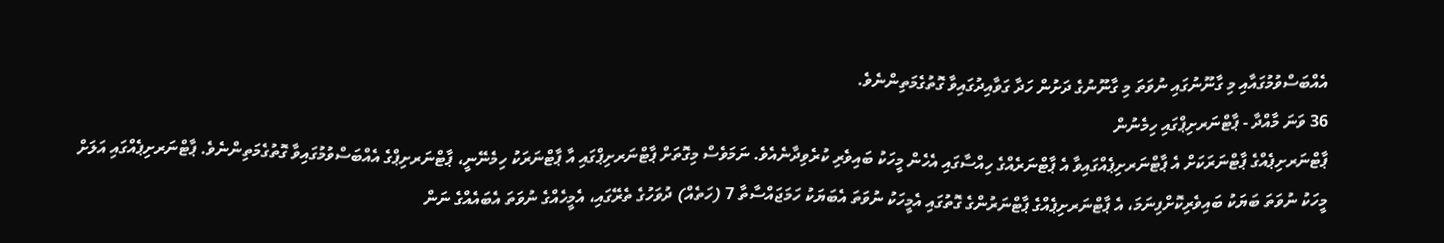އެއްބަސްވުމުގައާއި މި ގާނޫނުގައި ނުވަތަ މި ގާނޫނުގެ ދަށުން ހަދާ ގަވާއިދުގައިވާ ގޮތުގެމަތިންނެވެ.
36 ވަނަ މާއްދާ - ޕާޓްނަރށިޕްގައި ހިމެނުން
ޕާޓްނަރށިޕެއްގެ ޕާޓްނަރަކަށް އެ ޕާޓްނަރށިޕެއްގައިވާ އެ ޕާޓްނަރެއްގެ ހިއްސާގައި އެހެން މީހަކު ބައިވެރި ކުރެވިދާނެއެވެ. ނަމަވެސް މިގޮތަށް ޕާޓްނަރށިޕްގައި އާ ޕާޓްނަރަކު ހިމެނޭނީ، ޕާޓްނަރށިޕްގެ އެއްބަސްވުމުގައިވާ ގޮތުގެމަތިންނެވެ. ޕާޓްނަރށިޕެއްގައި އަލަށް މީހަކު ނުވަތަ ބަޔަކު ބައިވެރިކޮށްފިނަމަ، އެ ޕާޓްނަރށިޕެއްގެ ޕާޓްނަރުންގެ ގޮތުގައި އެމީހަކު ނުވަތަ އެބަޔަކު ހަމަޖައްސާތާ 7 (ހަތެއް) ދުވަހުގެ ތެރޭގައި، އެމީހެއްގެ ނުވަތަ އެބައެއްގެ ނަން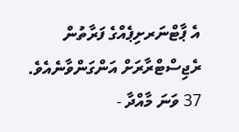އެ ޕާޓްނަރށިޕެއްގެ ފަރާތުން ރެޖިސްޓްރާރަށް އަންގަންވާނެއެވެ.
37 ވަނަ މާއްދާ -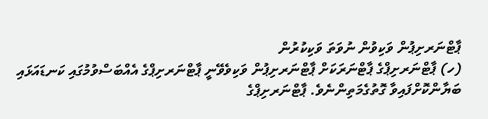ޕާޓްނަރށިޕުން ވަކިވުން ނުވަތަ ވަކިކުރުން
(ހ) ޕާޓްނަރށިޕްގެ ޕާޓްނަރަކަށް ޕާޓްނަރށިޕުން ވަކިވެވޭނީ ޕާޓްނަރށިޕްގެ އެއްބަސްވުމުގައި ކަނޑައަޅައި ބަޔާންކޮށްފައިވާ ގޮތުގެމަތިންނެވެ. ޕާޓްނަރށިޕްގެ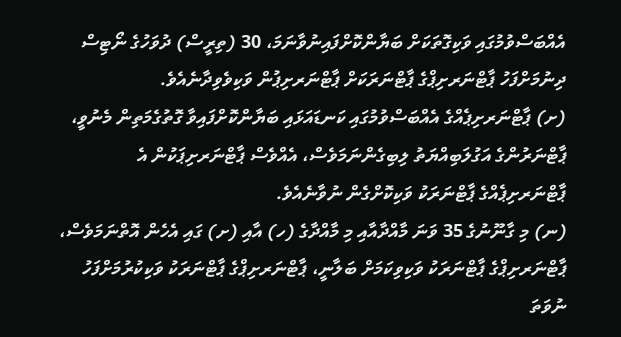އެއްބަސްވުމުގައި ވަކިގޮތަކަށް ބަޔާންކޮށްފައިނުވާނަމަ، 30 (ތިރީސް) ދުވަހުގެ ނޯޓިސް ދިނުމަށްފަހު ޕާޓްނަރށިޕްގެ ޕާޓްނަރަކަށް ޕާޓްނަރށިޕުން ވަކިވެވިދާނެއެވެ.
(ށ) ޕާޓްނަރށިޕެއްގެ އެއްބަސްވުމުގައި ކަނޑައަޅައި ބަޔާންކޮށްފައިވާ ގޮތުގެމަތިން މެނުވީ، ޕާޓްނަރުންގެ އަގުލަބިއްޔަތު ލިބިގެންނަމަވެސް، އެއްވެސް ޕާޓްނަރށިޕަކުން އެ ޕާޓްނަރށިޕެއްގެ ޕާޓްނަރަކު ވަކިކޮށްގެން ނުވާނެއެވެ.
(ނ) މި ގާނޫނުގެ 35 ވަނަ މާއްދާއާއި މި މާއްދާގެ (ހ) އާއި (ށ) ގައި އެހެން އޮތްނަމަވެސް، ޕާޓްނަރށިޕްގެ ޕާޓްނަރަކު ވަކިވިކަމަށް ބަލާނީ، ޕާޓްނަރށިޕްގެ ޕާޓްނަރަކު ވަކިކުރުމަށްފަހު ނުވަތަ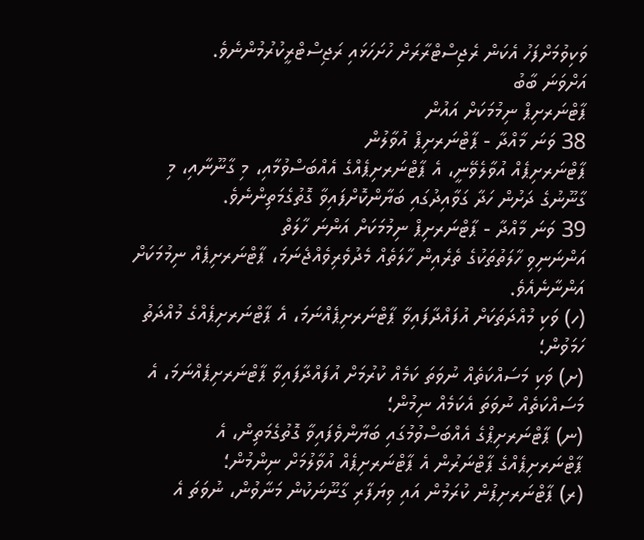ވަކިވުމަށްފަހު އެކަން ރެޖިސްޓްރާރަށް ހުށަހަޅައި ރަޖިސްޓްރީކުރުމުންނެވެ.
އަށްވަނަ ބާބު
ޕާޓްނަރށިޕް ނިމުމަކަށް އައުން
38 ވަނަ މާއްދާ - ޕާޓްނަރށިޕް އުވާލުން
ޕާޓްނަރށިޕެއް އުވާލެވޭނީ، އެ ޕާޓްނަރށިޕެއްގެ އެއްބަސްވުމާއި، މި ގާނޫނާއި، މި ގާނޫނުގެ ދަށުން ހަދާ ގަވާއިދުގައި ބަޔާންކޮށްފައިވާ ގޮތުގެމަތިންނެވެ.
39 ވަނަ މާއްދާ - ޕާޓްނަރށިޕް ނިމުމަކަށް އަންނަ ހާލަތް
އަންނަނިވި ހާލަތުތަކުގެ ތެރެއިން ހާލަތެއް މެދުވެރިވެއްޖެނަމަ، ޕާޓްނަރށިޕެއް ނިމުމަކަށް އަންނާނެއެވެ.
(ހ) ވަކި މުއްދަތަކަށް އުފައްދާފައިވާ ޕާޓްނަރށިޕެއްނަމަ، އެ ޕާޓްނަރށިޕެއްގެ މުއްދަތު ހަމަވުން؛
(ށ) ވަކި މަސައްކަތެއް ނުވަތަ ކަމެއް ކުރުމަށް އުފައްދާފައިވާ ޕާޓްނަރށިޕެއްނަމަ، އެ މަސައްކަތެއް ނުވަތަ އެކަމެއް ނިމުން؛
(ނ) ޕާޓްނަރށިޕްގެ އެއްބަސްވުމުގައި ބަޔާންވެފައިވާ ގޮތުގެމަތިން، އެ ޕާޓްނަރށިޕެއްގެ ޕާޓްނަރުން އެ ޕާޓްނަރށިޕެއް އުވާލުމަށް ނިންމުން؛
(ރ) ޕާޓްނަރށިޕުން ކުރަމުން އައި ވިޔަފާރި ގާނޫނަކުން މަނާވުން، ނުވަތަ އެ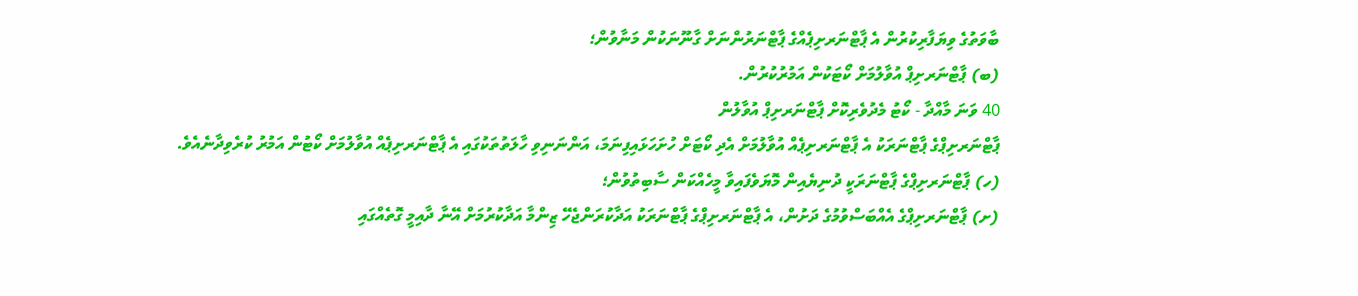ބާވަތުގެ ވިޔަފާރިކުރުން އެ ޕާޓްނަރށިޕެއްގެ ޕާޓްނަރުންނަށް ގާނޫނަކުން މަނާވުން؛
(ބ) ޕާޓްނަރށިޕް އުވާލުމަށް ކޯޓަކުން އަމުރުކުރުން.
40 ވަނަ މާއްދާ - ކޯޓު މެދުވެރިކޮށް ޕާޓްނަރށިޕް އުވާލުން
ޕާޓްނަރށިޕްގެ ޕާޓްނަރަކު އެ ޕާޓްނަރށިޕެއް އުވާލުމަށް އެދި ކޯޓަށް ހުށަހަޅައިފިނަމަ، އަންނަނިވި ހާލަތުތަކުގައި އެ ޕާޓްނަރށިޕެއް އުވާލުމަށް ކޯޓުން އަމުރު ކުރެވިދާނެއެވެ.
(ހ) ޕާޓްނަރށިޕްގެ ޕާޓްނަރަކީ ދުނިޔެއިން މޮޔަވެފައިވާ މީހެއްކަން ސާބިތުވުން؛
(ށ) ޕާޓްނަރށިޕްގެ އެއްބަސްވުމުގެ ދަށުން، އެ ޕާޓްނަރށިޕްގެ ޕާޓްނަރަކު އަދާކުރަންޖެހޭ ޒިންމާ އަދާކުރުމަށް އޭނާ ދާއިމީ ގޮތެއްގައި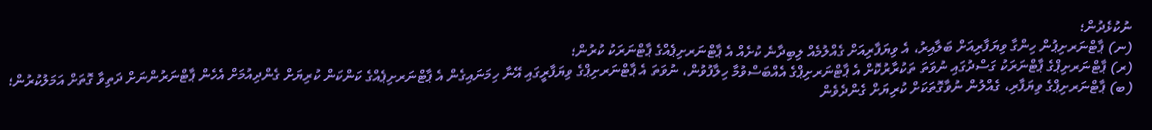ނުކުޅެދުން؛
(ނ) ޕާޓްނަރށިޕުން ހިންގާ ވިޔަފާރިއަށް ބަލާއިރު، އެ ވިޔަފާރިއަށް ގެއްލުމެއް ލިބިދާނެ ކުށެއް އެ ޕާޓްނަރށިޕެއްގެ ޕާޓްނަރަކު ކުރުން؛
(ރ) ޕާޓްނަރށިޕްގެ ޕާޓްނަރަކު ގަސްދުގައި ނުވަތަ ތަކުރާރުކޮށް އެ ޕާޓްނަރށިޕްގެ އެއްބަސްވުމާ ހިލާފުވުން، ނުވަތަ އެ ޕާޓްނަރށިޕްގެ ވިޔަފާރީގައި އޭނާ ހިމަނައިގެން އެ ޕާޓްނަރށިޕެއްގެ ކަންކަން ކުރިޔަށް ގެންދިއުމަށް އެހެން ޕާޓްނަރުންނަށް ދަތިވާ ގޮތަށް އަމަލުކުރުން؛
(ބ) ޕާޓްނަރށިޕްގެ ވިޔަފާރި، ގެއްލުން ނުވާގޮތަކަށް ކުރިޔަށް ގެންދެވެން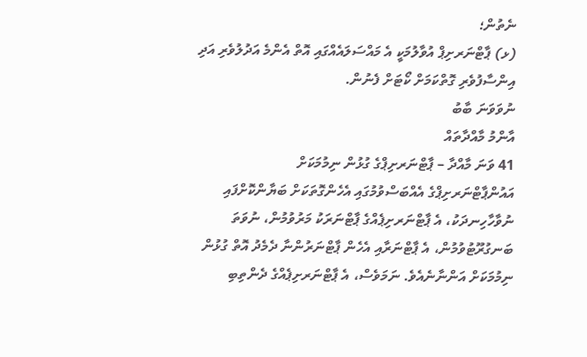ނެތުން؛
(ޅ) ޕާޓްނަރށިޕް އުވާލުމަކީ އެ މައްސަލައެއްގައި އޮތް އެންމެ އަދުލުވެރި އަދި އިންސާފުވެރި ގޮތްކަމަށް ކޯޓަށް ފެނުން.
ނުވަވަނަ ބާބު
އާންމު މާއްދާތައް
41 ވަނަ މާއްދާ – ޕާޓްނަރށިޕްގެ ގުޅުން ނިމުމަކަށް
އައުންޕާޓްނަރށިޕްގެ އެއްބަސްވުމުގައި އެހެންގޮތަކަށް ބަޔާންކޮށްފައި ނުވާހާހިނދަކު، އެ ޕާޓްނަރށިޕެއްގެ ޕާޓްނަރަކު މަރުވުމުން، ނުވަތަ ބަނގުރޫޓުވުމުން، އެ ޕާޓްނަރާއި އެހެން ޕާޓްނަރުންނާ ދެމެދު އޮތް ގުޅުން ނިމުމަކަށް އަންނާނެއެވެ. ނަމަވެސް، އެ ޕާޓްނަރށިޕެއްގެ ދެންތިބި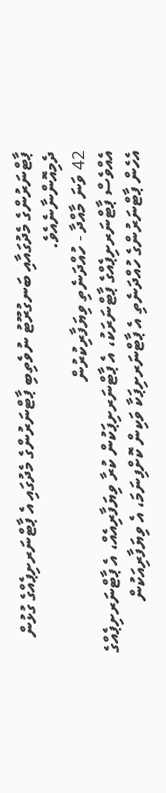ޕާޓްނަރުންގެ މެދުގައާއި ބަނގުރޫޓު ނުވެތިބި ޕާޓްނަރުންގެ މެދުގައި އެ ޕާޓްނަރށިޕެއްގެ ގުޅުން ދެމިއޮންނާނެއެވެ.
42 ވަނަ މާއްދާ - ހުއްދަނެތި ވިޔަފާރިކުރުން
އެއްވެސް ޕާޓްނަރށިޕެއްގެ ޕާޓްނަރަކު، އެ ޕާޓްނަރށިޕަކުން ކުރާ ވިޔަފާރިއެއް، އެ ޕާޓްނަރށިޕެއްގެ އެހެން ޕާޓްނަރުންގެ ހުއްދަނެތި އެ ޕާޓްނަރށިޕަކާ ވަކިން ކޮށްފިނަމަ، އެ ވިޔަފާރިއަކުން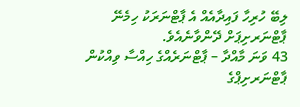ލިބޭ ހުރިހާ ފައިދާއެއް އެ ޕާޓްނަރަކު ހިމެނޭ ޕާޓްނަރށިޕަށް ދޭންވާނެއެވެ.
43 ވަނަ މާއްދާ – ޕާޓްނަރެއްގެ ހިއްސާ ވިއްކުން
ޕާޓްނަރށިޕްގެ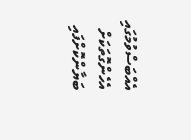އެއްބަސްވުމުގައި އެހެންގޮތަކަށް ބަޔާންކޮށްފައި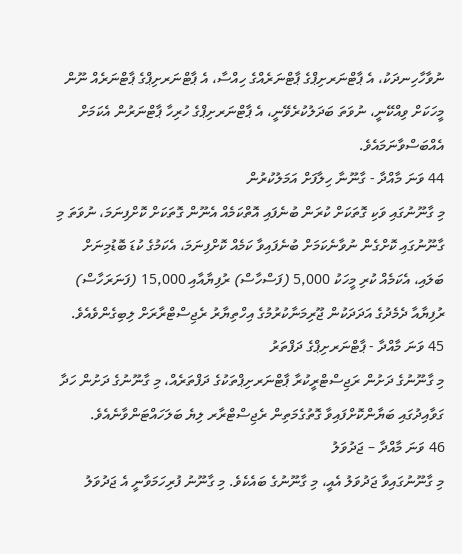ނުވާހާހިނދަކު، އެ ޕާޓްނަރށިޕްގެ ޕާޓްނަރެއްގެ ހިއްސާ، އެ ޕާޓްނަރށިޕްގެ ޕާޓްނަރެއް ނޫން މީހަކަށް ވިއްކޭނީ، ނުވަތަ ބަދަލުކުރެވޭނީ، އެ ޕާޓްނަރށިޕްގެ ހުރިހާ ޕާޓްނަރުން އެކަމަށް އެއްބަސްވާނަމައެވެ.
44 ވަނަ މާއްދާ - ގާނޫނާ ހިލާފަށް އަމަލުކުރުން
މި ގާނޫނުގައި ވަކި ގޮތަކަށް ކުރަން ބުނެފައި އޮތްކަމެއް އެނޫން ގޮތަކަށް ކޮށްފިނަމަ، ނުވަތަ މި ގާނޫނުގައި ކޮށްގެން ނުވާނެކަމަށް ބުނެފައިވާ ކަމެއް ކޮށްފިނަމަ، އެކަމުގެ ކުޑަ ބޮޑުމިނަށް ބަލައި، އެކަމެއް ކުރި މީހަކު 5,000 (ފަސްހާސް) ރުފިޔާއާއި 15,000 (ފަނަރަހާސް) ރުފިޔާއާ ދެމެދުގެ އަދަދަކުން ޖޫރިމަނާކުރުމުގެ އިހްތިޔާރު ރެޖިސްޓްރާރަށް ލިބިގެންވެއެވެ.
45 ވަނަ މާއްދާ - ޕާޓްނަރށިޕްގެ ދަފްތަރު
މި ގާނޫނުގެ ދަށުން ރަޖިސްޓްރީކުރާ ޕާޓްނަރށިޕްތަކުގެ ދަފްތަރެއް، މި ގާނޫނުގެ ދަށުން ހަދާ ގަވާއިދުގައި ބަޔާންކޮށްފައިވާ ގޮތުގެމަތިން ރެޖިސްޓްރާރ ލިޔެ ބަލަހައްޓަންވާނެއެވެ.
46 ވަނަ މާއްދާ – ޖަދުވަލު
މި ގާނޫނުގައިވާ ޖަދުވަލު އެއީ، މި ގާނޫނުގެ ބައެކެވެ. މި ގާނޫނު ފުރިހަމަވާނީ އެ ޖަދުވަލު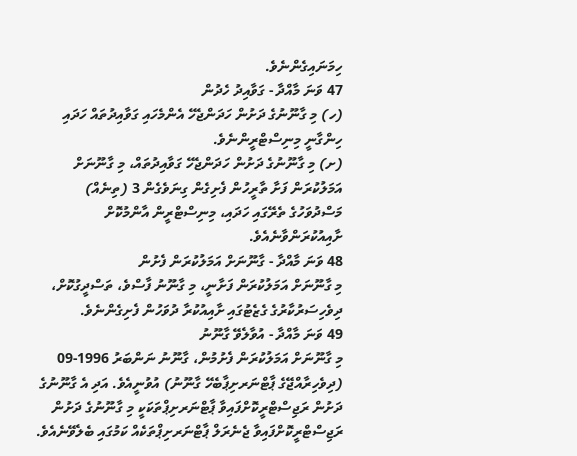ހިމަނައިގެންނެވެ.
47 ވަނަ މާއްދާ - ގަވާއިދު ހެދުން
(ހ) މި ގާނޫނުގެ ދަށުން ހަދަންޖެހޭ އެންމެހައި ގަވާއިދުތައް ހަދައި ހިންގާނީ މިނިސްޓްރީންނެވެ.
(ށ) މި ގާނޫނުގެ ދަށުން ހަދަންޖެހޭ ގަވާއިދުތައް، މި ގާނޫނަށް އަމަލުކުރަން ފަށާ ތާރީހުން ފެށިގެން ގިނަވެގެން 3 (ތިނެއް) މަސްދުވަހުގެ ތެރޭގައި ހަދައި، މިނިސްޓްރީން އާންމުކޮށް ށާއިއުކުރަންވާނެއެވެ.
48 ވަނަ މާއްދާ - ގާނޫނަށް އަމަލުކުރަން ފެށުން
މި ގާނޫނަށް އަމަލުކުރަން ފަށާނީ، މި ގާނޫނު ފާސްވެ، ތަސްދީގުކޮށް، ދިވެހިސަރުކާރުގެ ގެޒެޓުގައި ށާއިއުކުރާ ދުވަހުން ފެށިގެންނެވެ.
49 ވަނަ މާއްދާ - އުވާލެވޭ ގާނޫނު
މި ގާނޫނަށް އަމަލުކުރަން ފެށުމުން، ގާނޫނު ނަންބަރު 1996-09 (ދިވެހިރާއްޖޭގެ ޕާޓްނަރށިޕާބެހޭ ގާނޫނު) އުވުނީއެވެ. އަދި އެ ގާނޫނުގެ ދަށުން ރަޖިސްޓްރީކޮށްފައިވާ ޕާޓްނަރށިޕްތަކަކީ މި ގާނޫނުގެ ދަށުން ރަޖިސްޓްރީކޮށްފައިވާ ޖެނެރަލް ޕާޓްނަރށިޕްތަކެއް ކަމުގައި ބެލެވޭނެއެވެ.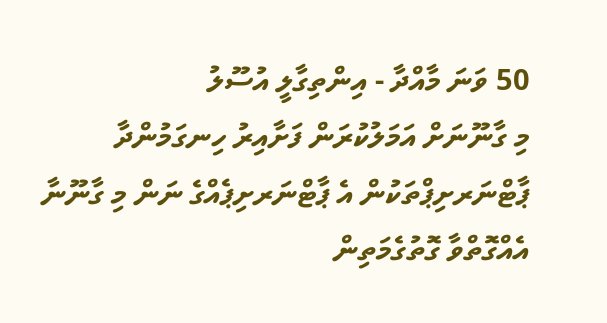50 ވަނަ މާއްދާ - އިންތިގާލީ އުސޫލު
މި ގާނޫނަށް އަމަލުކުރަން ފަށާއިރު ހިނގަމުންދާ ޕާޓްނަރށިޕްތަކުން އެ ޕާޓްނަރށިޕެއްގެ ނަން މި ގާނޫނާ އެއްގޮތްވާ ގޮތުގެމަތިން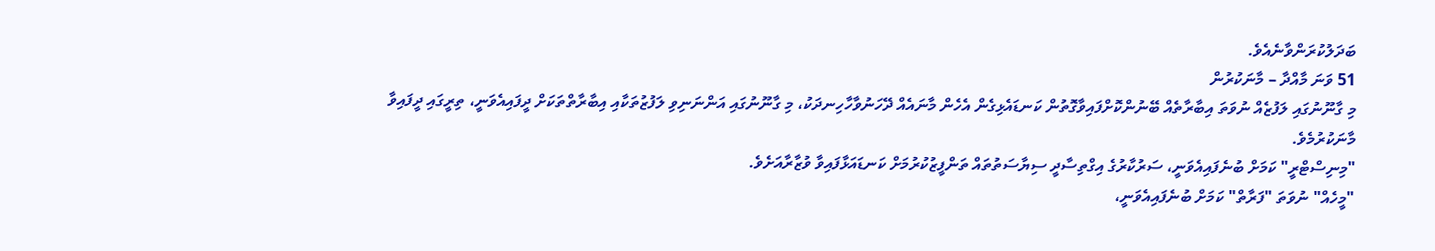ބަދަލުކުރަންވާނެއެވެ.
51 ވަނަ މާއްދާ – މާނަކުރުން
މި ގާނޫނުގައި ލަފުޒެއް ނުވަތަ އިބާރާތެއް ބޭނުންކޮށްފައިވާގޮތުން ކަނޑައެޅިގެން އެހެން މާނައެއް ދޭހަނުވާހާހިނދަކު، މި ގާނޫނުގައި އަންނަނިވި ލަފުޒުތަކާއި އިބާރާތްތަކަށް ދީފައިއެވަނީ، ތިރީގައި ދީފައިވާ މާނަކުރުމެވެ.
"މިނިސްޓްރީ" ކަމަށް ބުނެފައިއެވަނީ، ސަރުކާރުގެ އިގްތިސާދީ ސިޔާސަތުތައް ތަންފީޒުކުރުމަށް ކަނޑައަޅާފައިވާ ވުޒާރާއަށެވެ.
"މީހެއް" ނުވަތަ "ފަރާތް" ކަމަށް ބުނެފައިއެވަނީ،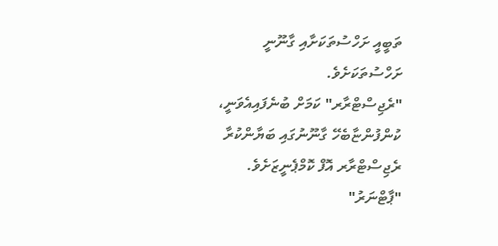ތަބީއީ ށަހްސުތަކަށާއި ގާނޫނީ ށަހްސުތަކަށެވެ.
"ރެޖިސްޓްރާރ" ކަމަށް ބުނެފައިއެވަނީ، ކުންފުންޏާބެހޭ ގާނޫނުގައި ބަޔާންކުރާ ރެޖިސްޓްރާރ އޮފް ކޮމްޕެނީޒަށެވެ.
"ޕާޓްނަރު"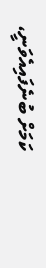ކަމަށް ބުނެފައިއެވަނީ،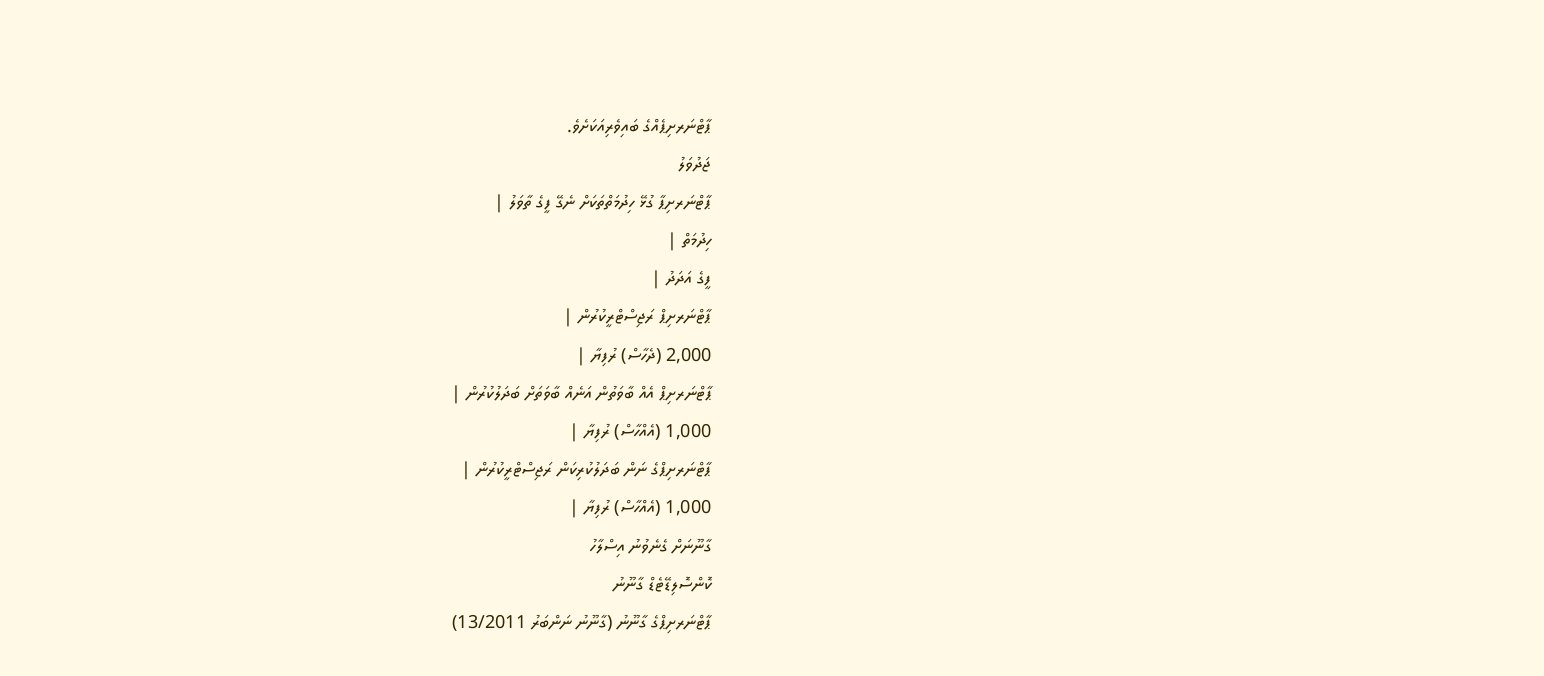ޕާޓްނަރށިޕެއްގެ ބައިވެރިއަކަށެވެ.
ޖަދުވަލު
ޕާޓްނަރށިޕާ ގުޅޭ ހިދުމަތްތަކަށް ނެގޭ ފީގެ ތާވަލު |
ހިދުމަތް |
ފީގެ އަދަދު |
ޕާޓްނަރށިޕް ރަޖިސްޓްރީކުރުން |
2,000 (ދެހާސް) ރުފިޔާ |
ޕާޓްނަރށިޕް އެއް ބާވަތުން އަނެއް ބާވަތަށް ބަދަލުކުރުން |
1,000 (އެއްހާސް) ރުފިޔާ |
ޕާޓްނަރށިޕްގެ ނަން ބަދަލުކުރިކަން ރަޖިސްޓްރީކުރުން |
1,000 (އެއްހާސް) ރުފިޔާ |
ގާނޫނަށް ގެނެވުނު އިސްލާހު
ކޮންސޮލިޑޭޓެޑް ގާނޫނު
ޕާޓްނަރށިޕްގެ ގާނޫނު (ގާނޫނު ނަންބަރު 13/2011)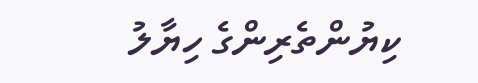ކިޔުންތެރިންގެ ހިޔާލު